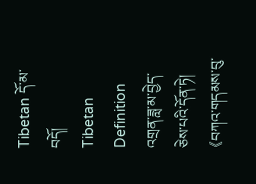Tibetan དོ་མ་བདོ།
Tibetan Definition འགྲན་ཟླ་མ་བྱེད་ཅེས་པའི་དོན་ཏེ། 《བཀའ་གདམས་བུ་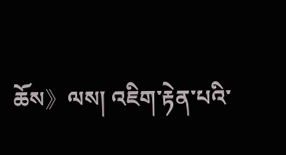ཆོས》ལས། འཇིག་རྟེན་པའི་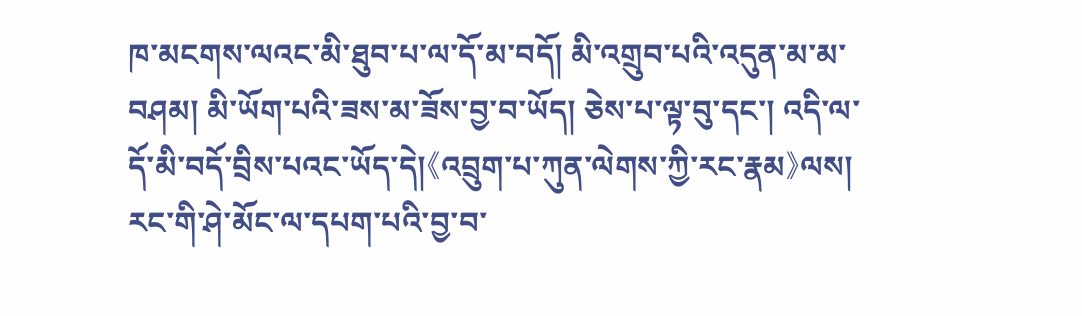ཁ་མངགས་ལའང་མི་ཐུབ་པ་ལ་དོ་མ་བདོ། མི་འགྲུབ་པའི་འདུན་མ་མ་བཤམ། མི་ཡོག་པའི་ཟས་མ་ཟོས་བྱ་བ་ཡོད། ཅེས་པ་ལྟ་བུ་དང་། འདི་ལ་དོ་མི་བདོ་བྲིས་པའང་ཡོད་དེ།《འབྲུག་པ་ཀུན་ལེགས་ཀྱི་རང་རྣམ》ལས། རང་གི་ཤེ་མོང་ལ་དཔག་པའི་བྱ་བ་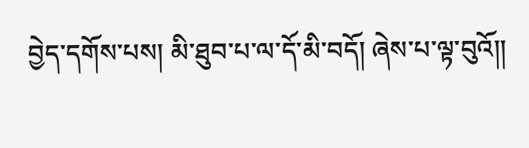བྱེད་དགོས་པས། མི་ཐུབ་པ་ལ་དོ་མི་བདོ། ཞེས་པ་ལྟ་བུའོ།།